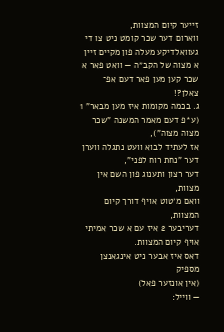זייער קיום המצוות,
ווארום דער שכר קומט ניט צו די געוואלדיקע מעלה פון מקיים זיין א מצוה של הקב״ה — וואט פאר א שכר קען מען פאר דעם אפ־ צאלן?!
ג. בכמה מקומות איז מען מבאר" 1
(ע*פ דעם מאמר המשנה "שכר מצוה מצוה"),
אז לעתיד לבוא וועט נתגלה ווערן דער "נחת רוח לפני",
דער רצון ותענוג פון השם אין מצוות,
וואם מ׳טוט אויף דורך קיום המצוות,
דעריבער 2 איז עם א שכר אמיתי אויף קיום המצוות.
דאס איז אבער ניט אינגאנצן מספיק
(אין אונזער פאל)
— ווייל: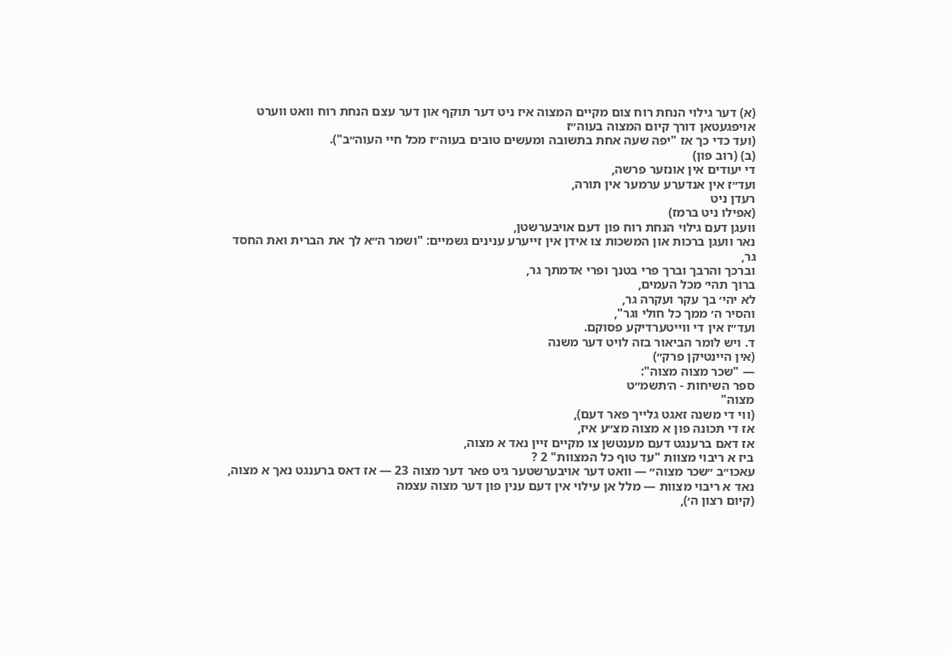(א) דער גילוי הנחת רוח צום מקיים המצוה איז ניט דער תוקף און דער עצם הנחת רוח וואט ווערט אויפגעטאן דורך קיום המצוה בעוה״ז
(ועד כדי כך אז "יפה שעה אחת בתשובה ומעשים טובים בעוה״ז מכל חיי העוה״ב").
(ב) (רוב פון)
די יעודים אין אונזער פרשה,
ועד״ז אין אנדערע ערמער אין תורה,
רעדן ניט
(אפילו ניט ברמז)
וועגן דעם גילוי הנחת רוח פון דעם אויבערשטן,
נאר וועגן ברכות און המשכות צו אידן אין זייערע ענינים גשמיים: "ושמר ה״א לך את הברית ואת החסד גר,
וברכך והרבך וברך פרי בטנך ופרי אדמתך גר,
ברוך תהי׳ מכל העמים,
לא יהי׳ בך עקר ועקרה גר,
והסיר ה׳ ממך כל חולי וגר",
ועד״ז אין די ווייטערדיקע פסוקם.
ד. ויש לומר הביאור בזה לויט דער משנה
(אין היינטיקן פרק״)
— "שכר מצוה מצוה":
ספר השיחות - ה׳תשמ״ט
מצוה"
(ווי די משנה זאגט גלייך פאר דעם),
אז די תכונה פון א מצוה מצ״ע איז,
אז דאם ברענגט דעם מענטשן צו מקיים זיין נאד א מצוה,
ביז א ריבוי מצוות "עד טוף כל המצוות" 2 ?
עאכו״ב ״שכר מצוה״ — וואט דער אויבערשטער גיט פאר דער מצוה 23 — אז דאס ברענגט נאך א מצוה,
נאד א ריבוי מצוות — מלל אן עילוי אין דעם ענין פון דער מצוה עצמה
(קיום רצון ה׳),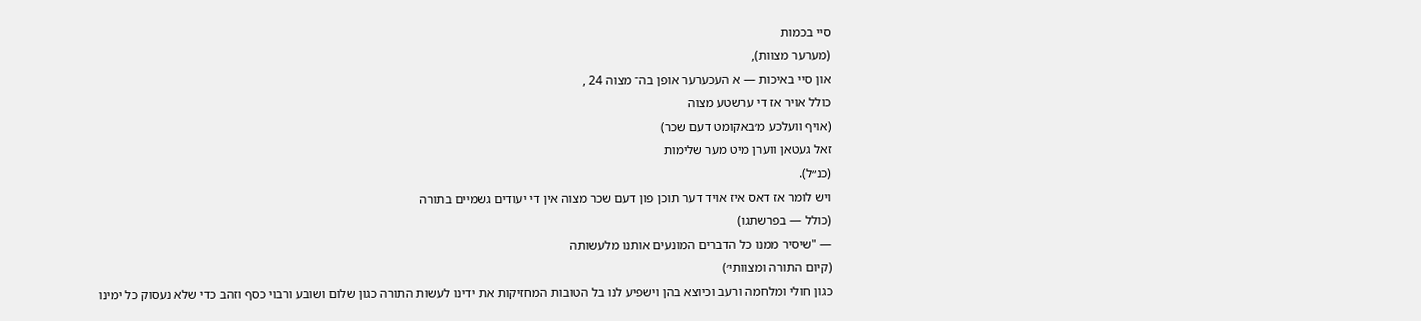סיי בכמות
(מערער מצוות),
און סיי באיכות — א העכערער אופן בה־ מצוה 24 ,
כולל אויר אז די ערשטע מצוה
(אויף וועלכע מ׳באקומט דעם שכר)
זאל געטאן ווערן מיט מער שלימות
(כנ״ל).
ויש לומר אז דאס איז אויד דער תוכן פון דעם שכר מצוה אין די יעודים גשמיים בתורה
(כולל — בפרשתגו)
— "שיסיר ממנו כל הדברים המונעים אותנו מלעשותה
(קיום התורה ומצוותי׳)
כגון חולי ומלחמה ורעב וכיוצא בהן וישפיע לנו בל הטובות המחזיקות את ידינו לעשות התורה כגון שלום ושובע ורבוי כסף וזהב כדי שלא נעסוק כל ימינו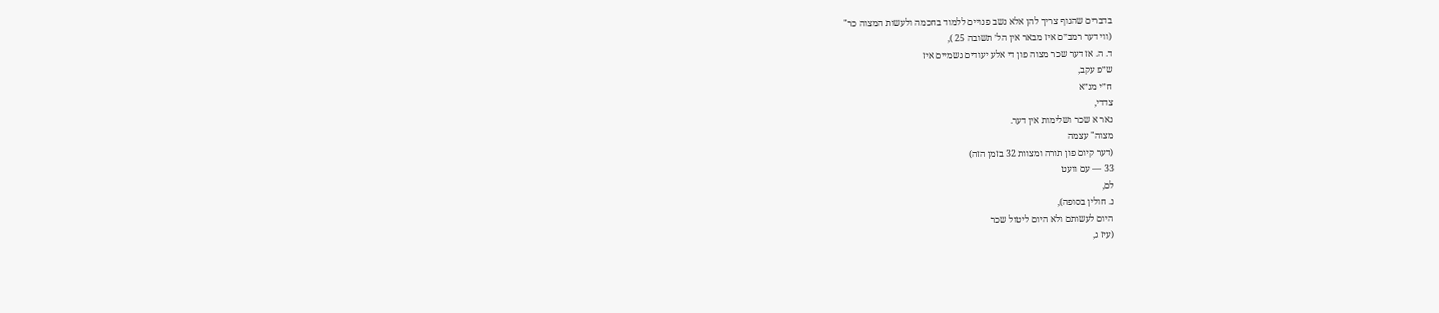בדברים שהגוף צריך להן אלא נשב פנויים ללמוד בחכמה ולעשות המצוה כר"
(ווי דער רמב״ם איז מבאר אין הל׳ תשובה 25 ),
ד. ה. אז דער שכר מצוה פון די אלע יעודים גשמיים איז
ש״פ עקב,
ח״י מנ״א
צדדי,
נאר א שכר ושלימות אין דער.
מצוה" עצמה
(דער קיום פון תורה ומצוות 32 בזמן הזה)
33 — עם וועט
לם,
נ. חולין בסופה),
היום לעשותם ולא היום ליטול שכר
(עיז ג,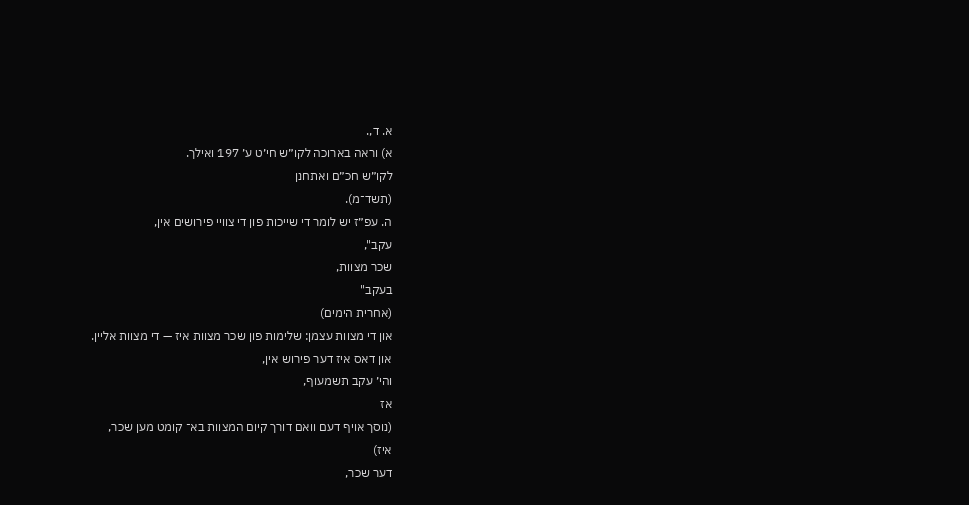א. ד,.
א) וראה בארוכה לקו״ש חי׳ט ע׳ 197 ואילך.
לקו״ש חכ״ם ואתחנן
(תשד־מ).
ה. עפ״ז יש לומר די שייכות פון די צוויי פירושים אין,
עקב",
שכר מצוות,
בעקב"
(אחרית הימים)
און די מצוות עצמן: שלימות פון שכר מצוות איז — די מצוות אליין.
און דאס איז דער פירוש אין,
והי׳ עקב תשמעוף,
אז
(נוסך אויף דעם וואם דורך קיום המצוות בא־ קומט מען שכר,
איז)
דער שכר,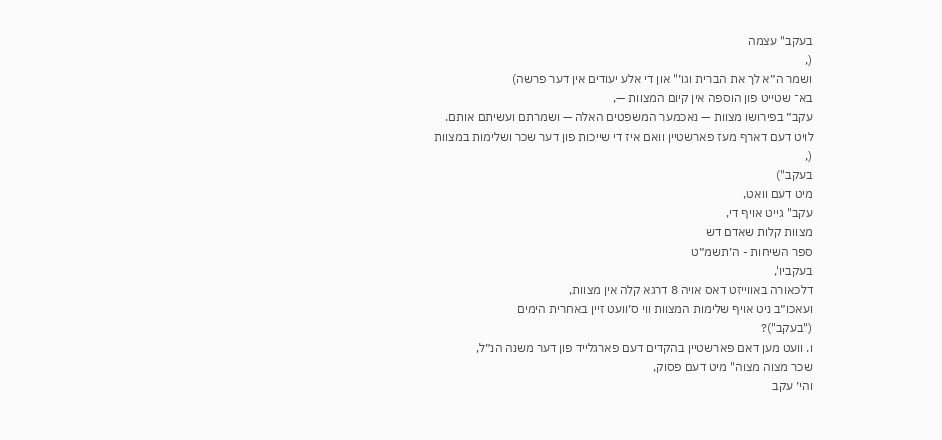בעקב" עצמה
(,
ושמר ה״א לך את הברית וגו׳" און די אלע יעודים אין דער פרשה)
בא־ שטייט פון הוספה אין קיום המצוות —,
עקב״ בפירושו מצוות — נאכמער המשפטים האלה — ושמרתם ועשיתם אותם.
לויט דעם דארף מעז פארשטיין וואם איז די שייכות פון דער שכר ושלימות במצוות
(,
בעקב")
מיט דעם וואט,
עקב" גייט אויף די,
מצוות קלות שאדם דש
ספר השיחות - ה׳תשמ״ט
בעקביו',
דלכאורה באווייזט דאס אויה 8 דרגא קלה אין מצוות,
ועאכו״ב ניט אויף שלימות המצוות ווי ס׳וועט זיין באחרית הימים
("בעקב")?
ו. וועט מען דאם פארשטיין בהקדים דעם פארגלייד פון דער משנה הנ״ל,
שכר מצוה מצוה" מיט דעם פסוק,
והי׳ עקב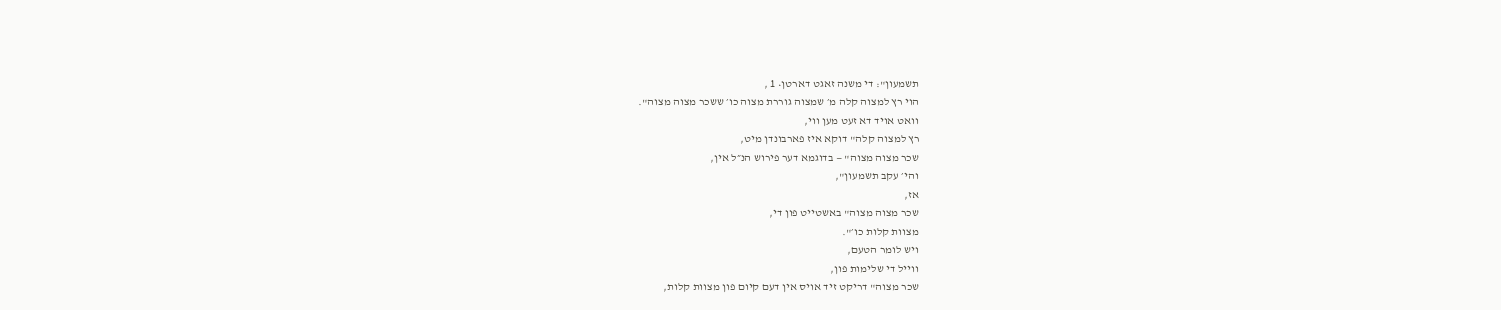תשמעון": די משנה זאגט דארטן• 1 ,
הוי רץ למצוה קלה מ׳ שמצוה גוררת מצוה כו׳ ששכר מצוה מצוה".
וואט אויד דא זעט מען ווי,
רץ למצוה קלה" דוקא איז פארבונדן מיט,
שכר מצוה מצוה" — בדוגמא דער פירוש הנ״ל אין,
והי׳ עקב תשמעון",
אז,
שכר מצוה מצוה" באשטייט פון די,
מצוות קלות כו׳".
ויש לומר הטעם,
ווייל די שלימות פון,
שכר מצוה" דריקט זיד אויס אין דעם קיום פון מצוות קלות,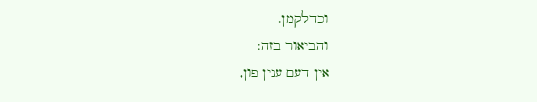וכדלקמן.
והביאור בזה:
אין דעם ענין פון,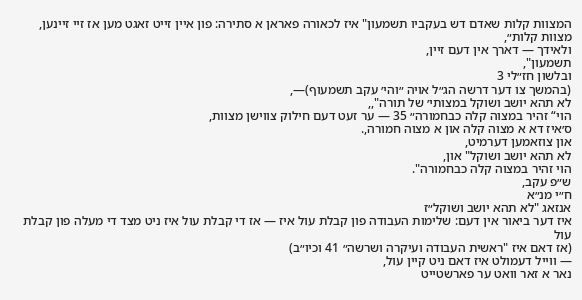המצוות קלות שאדם דש בעקביו תשמעון" איז לכאורה פאראן א סתירה: פון איין זייט זאגט מען אז זיי זיינען,
מצוות קלות״,
ולאידך — דארך אין דעם זיין,
תשמעון",
ובלשון חז״לי 3
(בהמשך צו דער דרשה הג״ל אויה ״והי׳ עקב תשמעוף)—,
לא תהא יושב ושוקל במצותי׳ של תורה",,
הוי“ זהיר במצוה קלה כבחמורה״ 35 — ער זעט דעם חילוק צווישן מצוות,
ס׳איז דא א מצוה קלה און א מצוה חמורה,.
און צוזאמען דערמיט,
לא תהא יושב ושוקל" און,
הוי זהיר במצוה קלה כבחמורה".
ש״פ עקב,
ח״י מנ״א
אנזאג "לא תהא יושב ושוקל״ז
איז דער ביאור אין דעם: שלימות העבודה פון קבלת עול איז — אז די קבלת עול איז ניט מצד די מעלה פון קבלת עול
(אז דאם איז "ראשית העבודה ועיקרה ושרשה״ 41 וכיו״ב)
— ווייל דעמולט איז דאם ניט קיין עול,
נאר א זאר וואט ער פארשטייט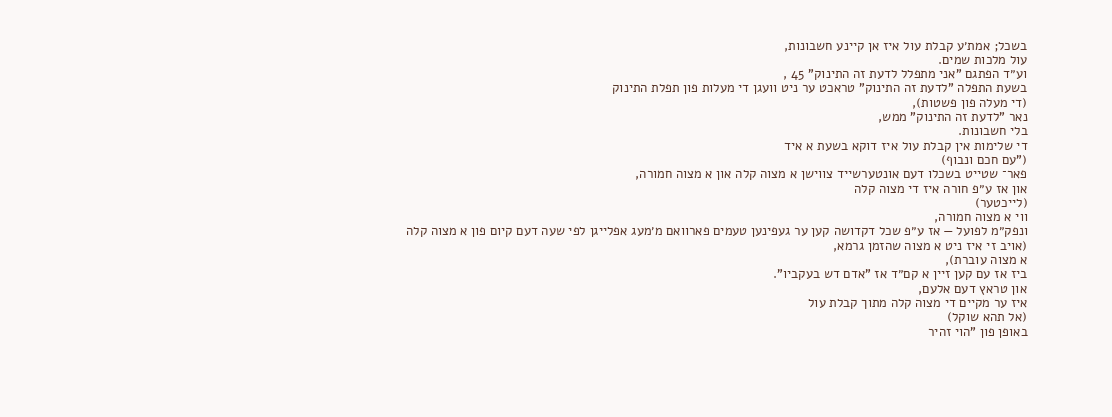בשכל; אמת׳ע קבלת עול איז אן קיינע חשבונות,
עול מלכות שמים.
וע״ד הפתגם "אני מתפלל לדעת זה התינוק" 45 ,
בשעת התפלה "לדעת זה התינוק" טראכט ער ניט וועגן די מעלות פון תפלת התינוק
(די מעלה פון פשטות),
נאר "לדעת זה התינוק" ממש,
בלי חשבונות.
די שלימות אין קבלת עול איז דוקא בשעת א איד
("עם חכם ונבוף)
פאר־ שטייט בשכלו דעם אונטערשייד צווישן א מצוה קלה און א מצוה חמורה,
און אז ע״פ חורה איז די מצוה קלה
(לייכטער)
ווי א מצוה חמורה,
ונפק״מ לפועל — אז ע״פ שכל דקדושה קען ער געפינען טעמים פארוואם מ׳מעג אפלייגן לפי שעה דעם קיום פון א מצוה קלה
(אויב זי איז ניט א מצוה שהזמן גרמא,
א מצוה עוברת),
ביז אז עם קען זיין א קם״ד אז "אדם דש בעקביו".
און טראץ דעם אלעם,
איז ער מקיים די מצוה קלה מתוך קבלת עול
(אל תהא שוקל)
באופן פון "הוי זהיר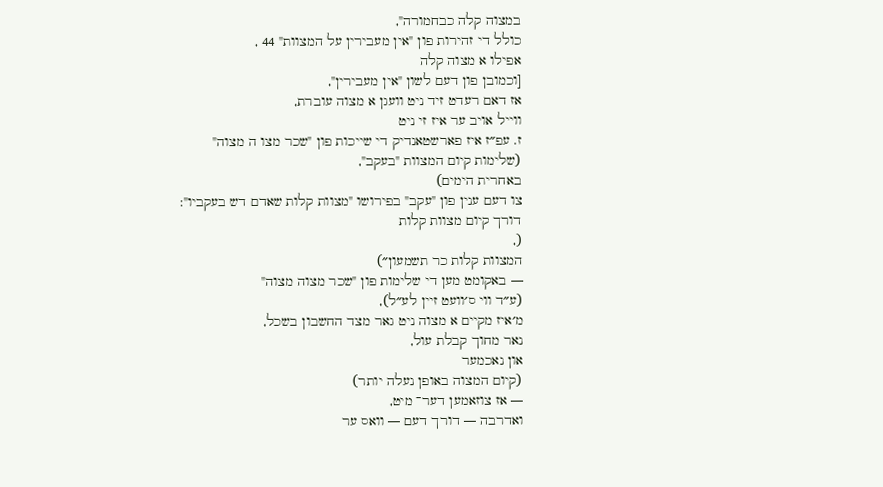במצוה קלה כבחמורה",
כולל די זהירות פון "אין מעבירין על המצוות" 44 ,
אפילו א מצוה קלה
[וכמובן פון דעם לשון "אין מעבירין",
אז דאם רעדט זיד ניט וועגן א מצוה עוברת,
ווייל אויב ער איז זי ניט
ז. עפ״ז איז פארשטאנדיק די שייכות פון "שכר מצו ה מצוה"
(שלימות קיום המצוות "בעקב",
באחרית הימים)
צו דעם ענין פון "עקב" בפירושו "מצוות קלות שאדם דש בעקביו":
דורך קיום מצוות קלות
(,
המצוות קלות כר תשמעון״)
— באקומט מען די שלימות פון "שכר מצוה מצוה"
(ע״ד ווי ס׳וועט זיין לע״ל),
מ׳איז מקיים א מצוה ניט גאר מצד החשבון בשכל,
נאר מחוך קבלת עול,
און נאכמער
(קיום המצוה באופן נעלה יותר)
— אז צוזאמען דער־ מיט,
ואדרבה — דורך דעם — וואס ער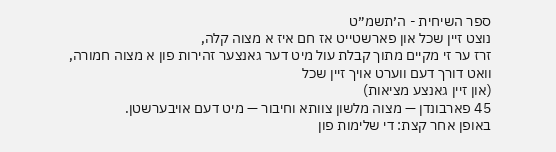ספר השיחית - ה׳תשמ״ט
נוצט זיין שכל און פארשטייט אז חם איז א מצוה קלה,
זרז ער זי מקיים מתוך קבלת עול מיט דער גאנצער זהירות פון א מצוה חמורה,
וואט דורך דעם ווערט אויך זיין שכל
(און זיין גאנצע מציאות)
45 פארבונדן — מצוה מלשון צוותא וחיבור — מיט דעם אויבערשטן.
באופן אחר קצת: די שלימות פון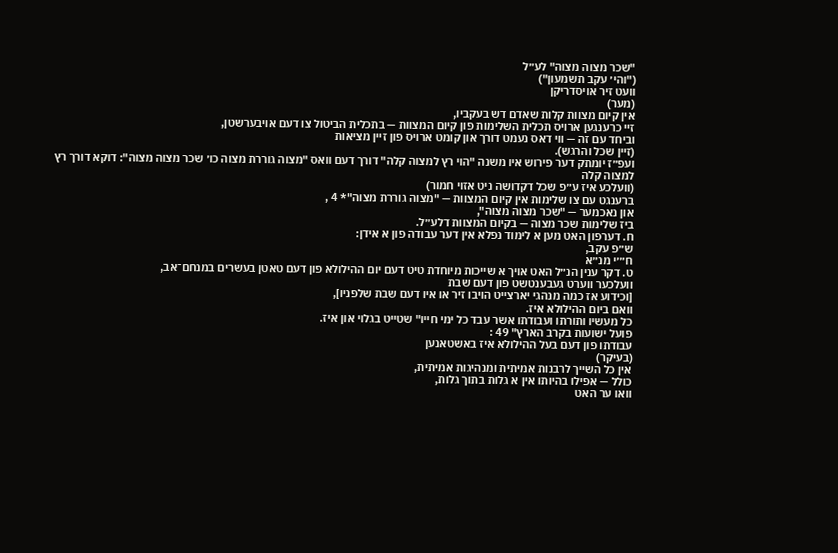"שכר מצוה מצוה" לע״ל
("והי׳ עקב תשמעון")
וועט זיר אויסדריקן
(מער)
אין קיום מצוות קלות שאדם דש בעקביו,
זיי כרענגען ארויס תכלית השלימות פון קיום המצוות — בתכלית הביטול צו דעם אויבערשטן,
וביחד עם זה — ווי דאס נעמט דורך און קומט ארויס פון זיין מציאות
(זיין שכל והרגש).
ועפ״ז יומתק דער פירוש איו משנה "הוי רץ למצוה קלה" דורך דעם וואס "מצוה גוררת מצוה כו׳ שכר מצוה מצוה": דוקא דורך רץ למצוה קלה
(וועלכע איז ע״פ שכל דקדושה ניט אזוי חמור)
ברענגט עם צו שלימות אין קיום המצוות — "מצוה גוררת מצוה"* 4 ,
און נאכמער — "שכר מצוה מצוה",
ביז שלימות שכר מצוה — בקיום המצוות דלע״ל.
ח. דערפון האט מען א לימוד נפלא אין דער עבודה פון א אידן:
ש״פ עקב,
ח״׳י מנ״א
ט. דקר ענין הנ״ל האט אויך א שייכות מיוחדת טיט דעם יום ההילולא פון דעם טאטן בעשרים במנחם־אב,
וועלכער ווערט געבענטשט פון דעם שבת
[וכידוע אז כמה מנהגי יארצייט הויבו זיר או איו דעם שבת שלפניו],
וואם ביום ההילולא איז.
כל מעשיו ותורתו ועבודתו אשר עבד כל ימי חייו" שטייט בגלוי און איז.
פועל ישועות בקרב הארץ" 49 :
עבודתו פון דעם בעל ההילולא איז באשטאנען
(בעיקר)
אין כל השייך לרבנות אמיתית ומנהיגות אמיתית,
כולל — אפילו בהיותו אין א גלות בתוך גלות,
וואו ער האט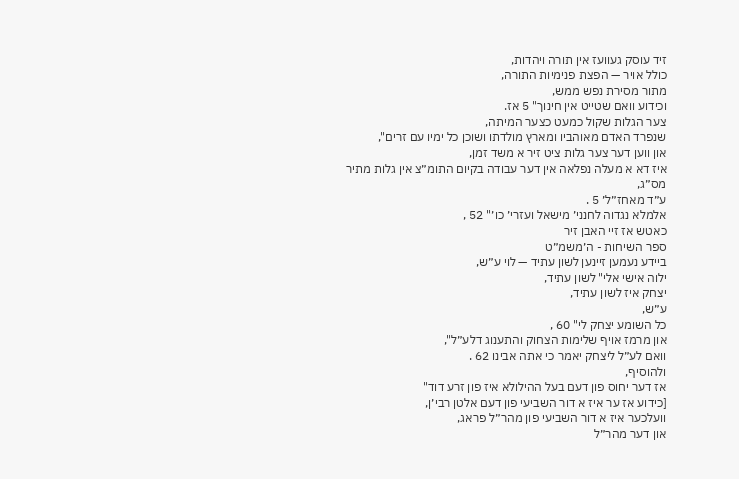זיד עוסק געוועז אין תורה ויהדות,
כולל אויר — הפצת פנימיות התורה,
מתור מסירת נפש ממש,
וכידוע וואם שטייט אין חינוך" 5 אז.
צער הגלות שקול כמעט כצער המיתה,
שנפרד האדם מאוהביו ומארץ מולדתו ושוכן כל ימיו עם זרים",
און ווען דער צער גלות ציט זיר א משד זמן,
איז דא א מעלה נפלאה אין דער עבודה בקיום התומ״צ אין גלות מתיר מס״ג,
ע״ד מאחז״ל׳ 5 .
אלמלא נגדוה לחנני׳ מישאל ועזרי׳ כו׳" 52 ,
כאטש אז זיי האבן זיר
ספר השיחות - ה׳משמ״ט
ביידע נעמען זיינען לשון עתיד — לוי ע״ש,
ילוה אישי אלי" לשון עתיד,
יצחק איז לשון עתיד,
ע״ש,
כל השומע יצחק לי" 60 ,
און מרמז אויף שלימות הצחוק והתענוג דלע״ל",
וואם לע״ל ליצחק יאמר כי אתה אבינו 62 .
ולהוסיף,
אז דער יחוס פון דעם בעל ההילולא איז פון זרע דוד"
[כידוע אז ער איז א דור השביעי פון דעם אלטן רבי׳ן,
וועלכער איז א דור השביעי פון מהר״ל פראג,
און דער מהר״ל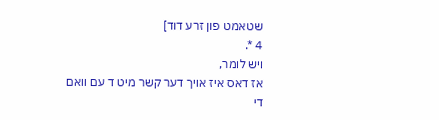שטאמט פון זרע דוד]
4 *.
ויש לומר,
אז דאס איז אויך דער קשר מיט ד עם וואם די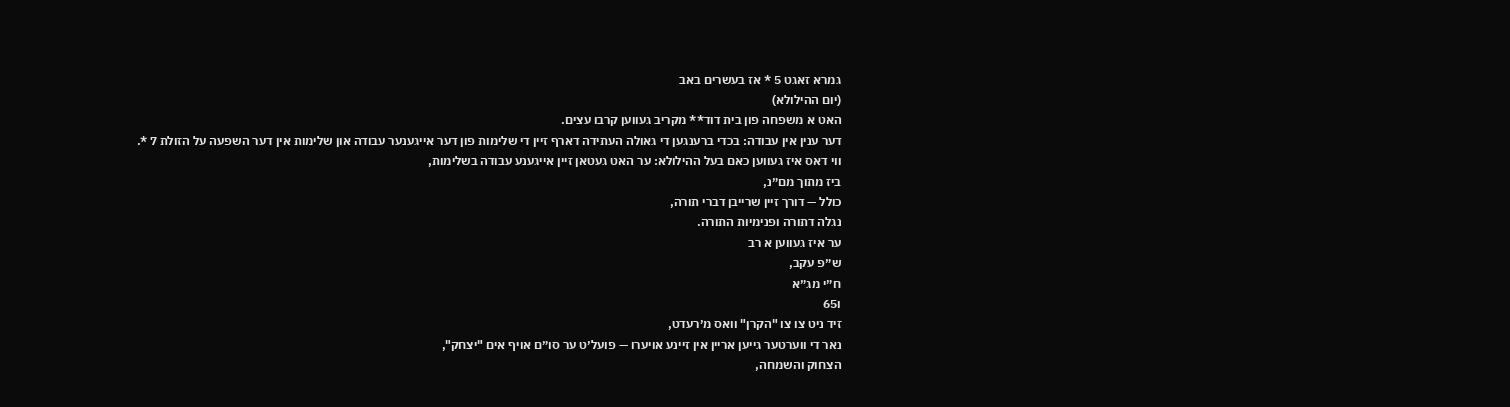גמרא זאגט 5 * אז בעשרים באב
(יום ההילולא)
האט א משפחה פון בית דוד** מקריב געווען קרבו עצים.
דער ענין אין עבודה: בכדי ברענגען די גאולה העתידה דארף זיין די שלימות פון דער אייגענער עבודה און שלימות אין דער השפעה על הזולת 7 *.
ווי דאס איז געווען כאם בעל ההילולא: ער האט געטאן זיין אייגענע עבודה בשלימות,
ביז מתוך מם״נ,
כולל — דורך זיין שרייבן דברי תורה,
נגלה דתורה ופנימיות התורה.
ער איז געווען א רב
ש״פ עקב,
ח״י מג״א
ו65
זיד ניט צו צו "הקרן" וואס מ׳רעדט,
נאר די ווערטער גייען אריין אין זיינע אויערו — פועל׳ט ער סו״ם אויף אים "יצחק",
הצחוק והשמחה,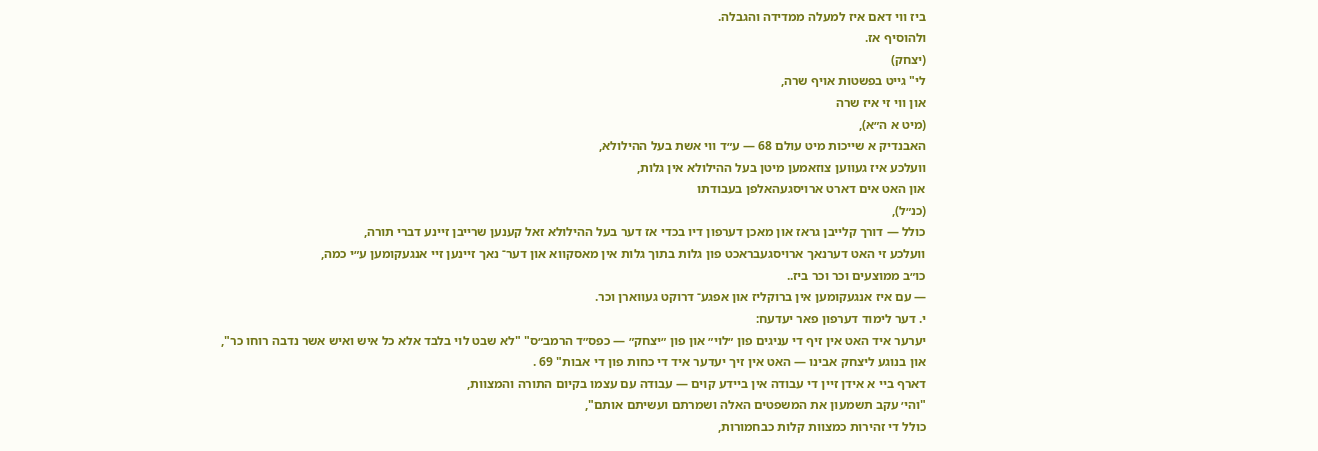ביז ווי דאם איז למעלה ממדידה והגבלה.
ולהוסיף אז.
(יצחק)
לי" גייט בפשטות אויף שרה,
און ווי זי איז שרה
(מיט א ה״א),
האבנדיק א שייכות מיט עולם 68 — ע״ד ווי אשת בעל ההילולא,
וועלכע איז געווען צוזאמען מיטן בעל ההילולא אין גלות,
און האט אים דארט ארויסגעהאלפן בעבודתו
(כנ״ל),
כולל — דורך קלייבן גראז און מאכן דערפון דיו בכדי אז דער בעל ההילולא זאל קענען שרייבן זיינע דברי תורה,
וועלכע זי האט דערנאך ארויסגעבראכט פון גלות בתוך גלות אין מאסקווא און דער־ נאך זיינען זיי אנגעקומען ע״י כמה,
כו״ב ממוצעים וכר וכר ביז..
— עם איז אנגעקומען אין ברוקליז און אפגע־ דרוקט געווארן וכר.
י. דער לימוד דערפון פאר יעדעח:
יערער איד האט אין זיף די עניגים פון ״לוי״ און פון ״יצחק״ — כפס״ד הרמב״ס" "לא שבט לוי בלבד אלא כל איש ואיש אשר נדבה רוחו כר",
און בנוגע ליצחק אבינו — האט אין זיך יעדער איד די כחות פון די אבות" 69 .
דארף ביי א אידן זיין די עבודה אין ביידע קוים — עבודה עם עצמו בקיום התורה והמצוות,
"והי׳ עקב תשמעון את המשפטים האלה ושמרתם ועשיתם אותם",
כולל די זהירות כמצוות קלות כבחמורות,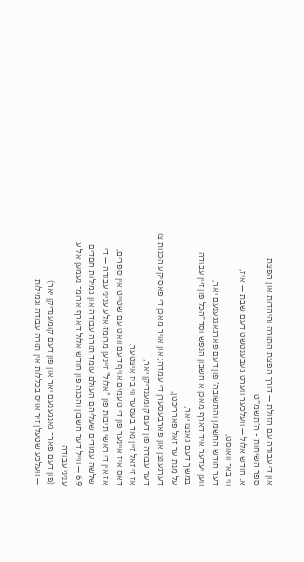און די עבודה עם הזולת — דורך הפצת התורה והיהדות און הפצת
ספר השיחות - ה׳תשמ״ט
א. חודש אלול — וועלכער ווערט געבענטשט דעם שבת — איז,
ווי בא־ וואוסט,
דער חודש החשמן והתשובה׳ פון דעם פארגאגגענעם יאר,
ווען יעדער איד דארף מאכן א חשבון הנפש וסד״הכל פון זיין עבודה במשך דעם גאנצו יאר,
על מנת ער זאל פארריכטן,
דערגענצן און פארבעסערן די עמדה; און אויר מאכן די פאסיקע הכנות צו דער עבודה פון דעם קומענדיקן יאר,
אז זי זאל זיין נאד בעסער ווי ביז איצטער.
דאס איז איינער פון די טעמים אויף דעם וואט עם שטייט אין ספרים,
אז אין די ראשי תיבות פון "אלול" זיינען מרומז אלע עניני עבודה — די שלשה עמודים שעליהם העולם עומד תורה עבודה און גמילות חםדים 69 — ווייל דער חשבון והכנה פון חודש אלול דארף ארומ־ נעמען אל ע עניני עבודה
(פון דעם פאר־ גאנגענעם יאר און פון דעם קומענדיקן יאר)
— וועלכע שטעלן זיר אויס בכללות אין תורה עבודה וגמילות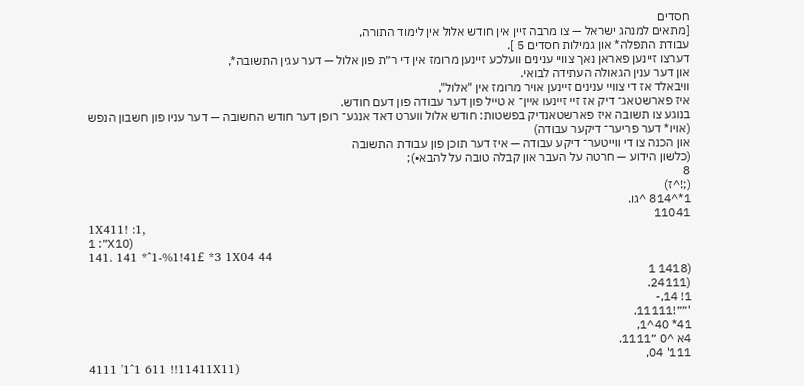חסדים
[מתאים למנהג ישראל — צו מרבה זיין אין חודש אלול אין לימוד התורה,
עבודת התפלה* און גמילות חסדים 5 ].
דערצו זיינען פאראן נאך צוויי ענינים וועלכע זיינען מרומז אין די ר״ת פון אלול — דער עגין התשובה*,
און דער ענין הגאולה העתידה לבואי.
וויבאלד אז די צוויי ענינים זיינען אויר מרומז אין "אלול",
איז פארשטאג־ דיק אז זיי זיינעו איין־ א טייל פון דער עבודה פון דעם חודש.
בנוגע צו תשובה איז פארשטאנדיק בפשטות: חודש אלול ווערט דאד אנגע־ רופן דער חודש החשובה — דער עניו פון חשבון הנפש
(אויו* דער פריער־ דיקער עבודה)
און הכנה צו די ווייטער־ דיקע עבודה — איז דער תוכן פון עבודת התשובה
(כלשון הידוע — חרטה על העבר און קבלה טובה על להבא•);
8
(;!^ז)
1*^814 ^גו.
11041
1X411! :1,
1 :״X10)
141. 141 *^1-%1!41£ *3 1X04 44
(1418 1
(24111.
1! 14,-
'״״!11111.
41* 40^1,
4א ^0 ״1111.
111' 04,
4111 '1^1 611 !!11411X11)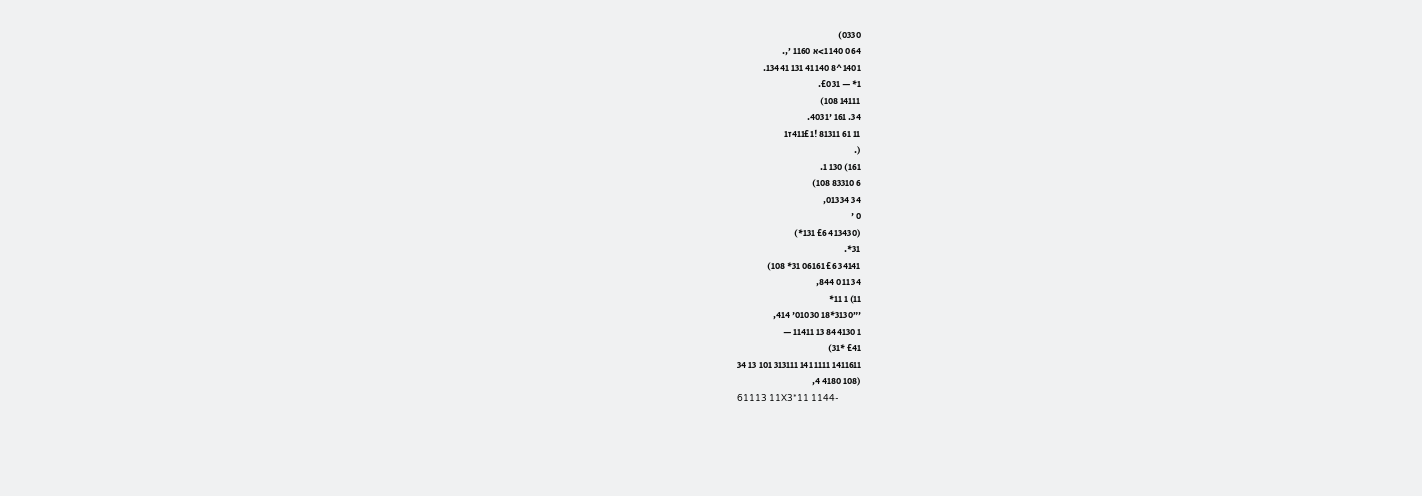0330)
064 140 1>א 1160 ׳,.
1401^8 140 41 131 13441.
1* — £031.
14111 108)
34. 161 '4031.
11 61 81311 !411£1ז1
(.
161) 130 1.
6 83310 108)
34 01334,
0 '
(413430 £6 131*)
31*.
34141 £6 06161 31* 108)
34 011 844,
11) 1 11*
'״3130*18 01030' 414,
1 844130 13 11411 —
£41 *31)
1411611 1111 141 313111 101 13 34
(108 4180 4,
61113 11X3*11 1144-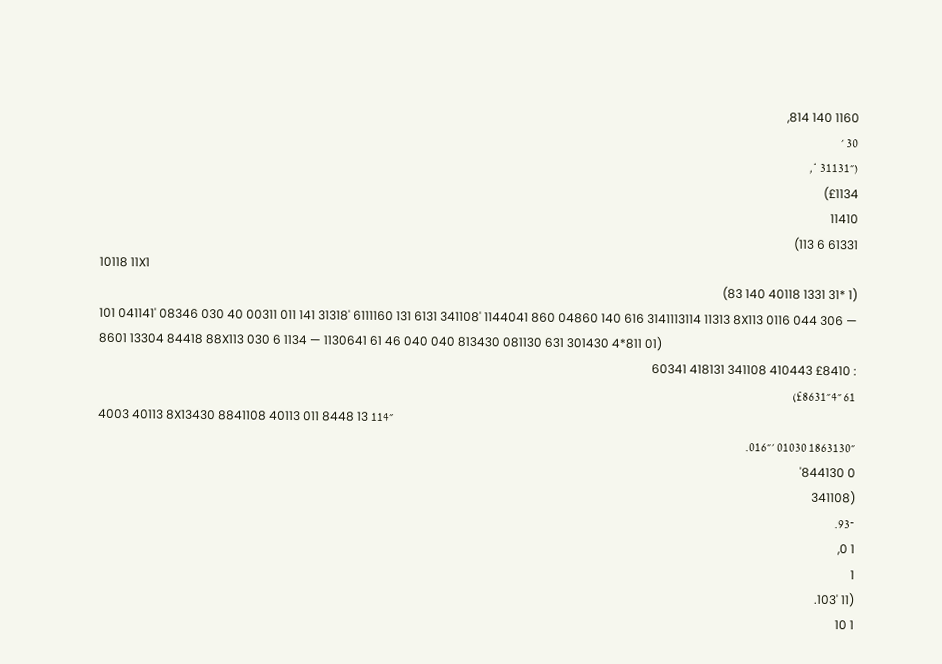1160 140 814,
30 ׳
(״31131 *,
£1134)
11410
61331 6 113)
10118 11X1
(1 *31 1331 40118 140 83)
101 041141' 08346 030 40 00311 011 141 31318' 6111160 131 6131 341108' 1144041 860 04860 140 616 3141113114 11313 8X113 0116 044 306 — 8601 13304 84418 88X113 030 6 1134 — 1130641 61 46 040 040 813430 081130 631 301430 4*811 01)
: £8410 410443 341108 418131 60341
61 ״4״£8631)
4003 40113 8X13430 8841108 40113 011 8448 13 1״14
״1863130 01030 ׳״016.
0 844130'
(341108
־93.
1 0,
1
(11 '103.
1 10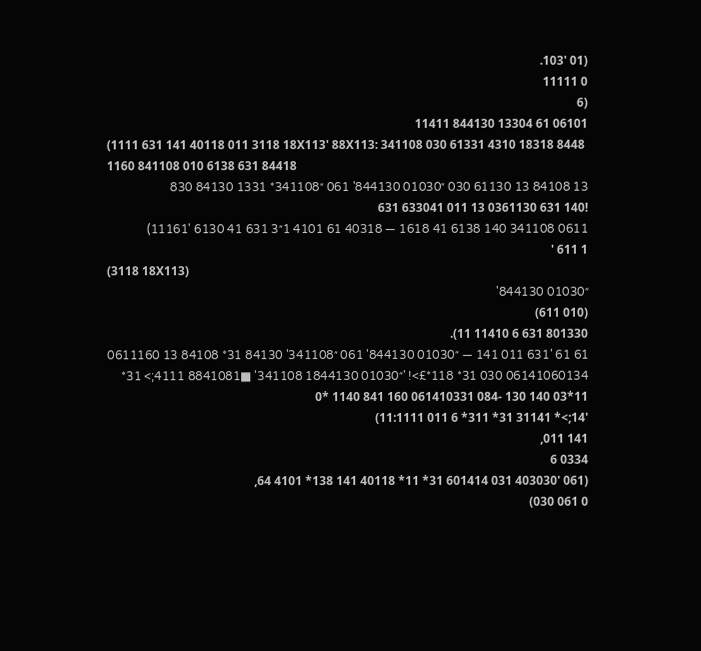(01 '103.
0 11111
(6
06101 61 13304 844130 11411
(1111 631 141 40118 011 3118 18X113' 88X113: 341108 030 61331 4310 18318 8448 1160 841108 010 6138 631 84418
13 84108 13 61130 030 ״01030 844130' 061 ״341108* 1331 84130 830
!140 631 0361130 13 011 633041 631
0611 341108 140 6138 41 1618 — 40318 61 4101 1״3 631 41 6130 '11161)
1 611 '
(3118 18X113)
״01030 844130'
(010 611)
801330 631 6 11410 11).
61 61 '631 011 141 — ״01030 844130' 061 ״341108' 84130 31* 84108 13 0611160 06141060134 030 31* 118*£>! '״01030 1844130 341108' ■8841081 4111;> 31* 11*03 140 130 -084 061410331 160 841 1140 *0
'14;>* 31141 31* 311* 6 011 11:1111)
141 011,
0334 6
(061 '403030 031 601414 31* 11* 40118 141 138* 4101 64,
0 061 030)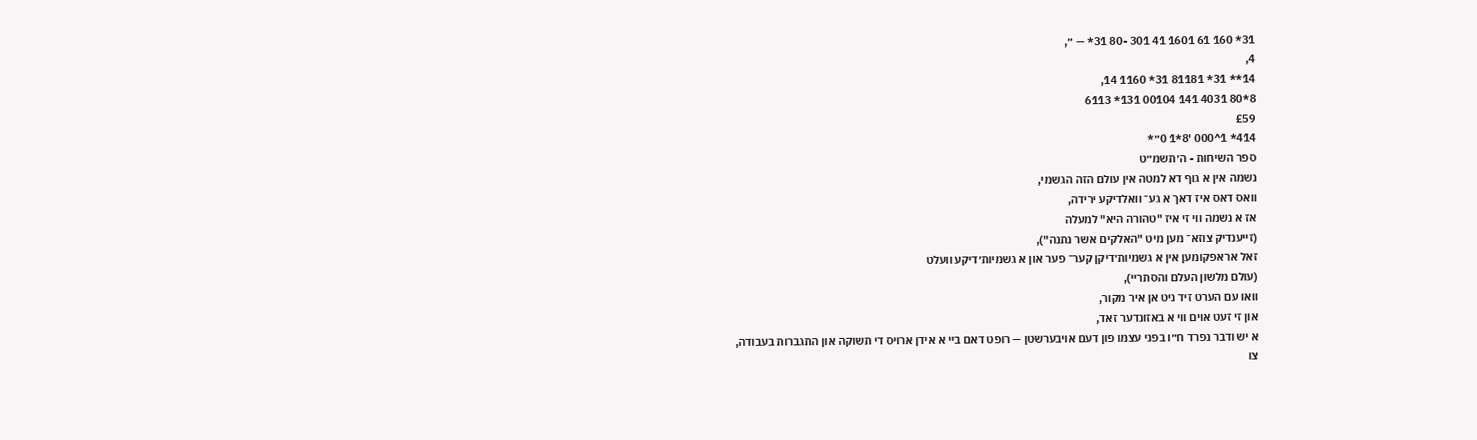31* 160 61 1601 41 301 -80 31* — ״,
4,
14** 31* 81181 31* 1160 14,
8*80 4031 141 00104 131* 6113
£59
414* 1^000 '8*1 0״*
ספר השיחות - ה׳תשמ״ט
נשמה אין א גוף דא למטה אין עולם הזה הגשמי,
וואס דאס איז דאך א גע־ וואלדיקע ירידה,
אז א נשמה ווי זי איז "טהורה היא" למעלה
(זייענדיק צוזא־ מען מיט "האלקים אשר נתנה"),
זאל אראפקומען אין א גשמיות׳דיקן קער־ פער און א גשמיות׳דיקע וועלט
(עולם מלשון העלם והסתריי),
וואו עם הערט זיד ניט אן איר מקור,
און זי זעט אוים ווי א באזונדער זאד,
א יש ודבר נפרד ח״ו בפני עצמו פון דעם אויבערשטן — רופט דאם ביי א אידן ארויס די תשוקה און התגברות בעבודה,
צו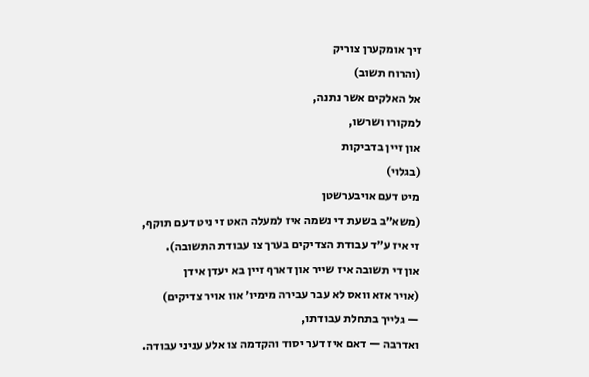זיך אומקערן צוריק
(והרוח תשוב)
אל האלקים אשר נתנה,
למקורו ושרשו,
און זיין בדביקות
(בגלוי)
מיט דעם אויבערשטן
(משא״ב בשעת די נשמה איז למעלה האט זי ניט דעם תוקף,
זי איז ע״ד עבודת הצדיקים בערך צו עבודת התשובה).
און די תשובה איז שייר און דארף זיין בא יעדן אידן
(אויר אזא וואס לא עבר עבירה מימיו׳ אוו אויר צדיקים)
— גלייך בתחלת עבודתו,
ואדרבה — דאם איז דער יסוד והקדמה צו אלע עניני עבודה.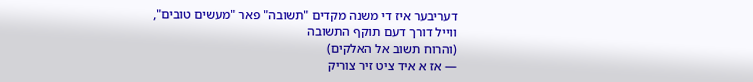דעריבער איז די משנה מקדים "תשובה" פאר "מעשים טובים",
ווייל דורך דעם תוקף התשובה
(והרוח תשוב אל האלקים)
— אז א איד ציט זיר צוריק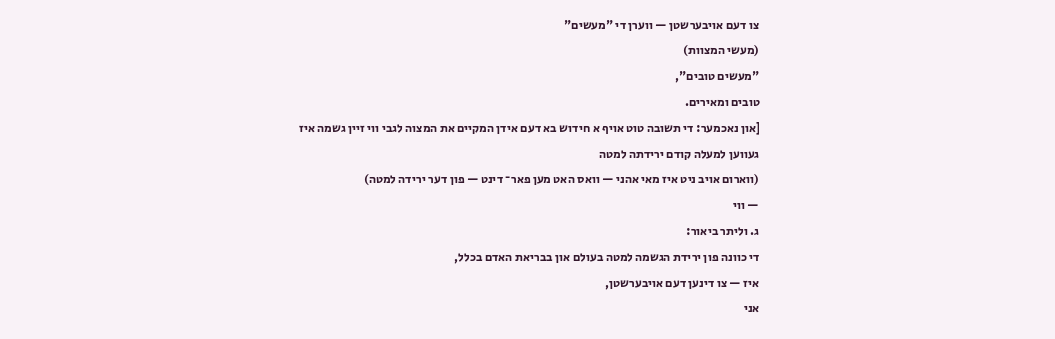צו דעם אויבערשטן — ווערן די "מעשים"
(מעשי המצוות)
"מעשים טובים",
טובים ומאירים.
[און נאכמער: די תשובה טוט אויף א חידוש בא דעם אידן המקיים את המצוה לגבי ווי זיין גשמה איז געווען למעלה קודם ירידתה למטה
(ווארום אויב ניט איז מאי אהני — וואס האט מען פאר־ דינט — פון דער ירידה למטה)
— ווי
ג. וליתר ביאור:
די כוונה פון ירידת הגשמה למטה בעולם און בבריאת האדם בכלל,
איז — צו דינען דעם אויבערשטן,
אני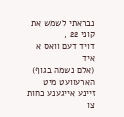נבראתי לשמש את קוני 22 ,
דויד דעם וואס א איד
(אלם נשמה בגוף)
הארעוועט מיט זיינע אייגענע כחות צו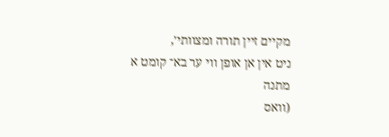מקיים זיין תורה ומצוותי׳,
ניט אין אן אופן ווי ער בא־ קומט א מתנה
(וואס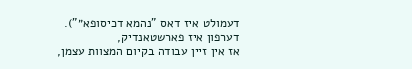דעמולט איז דאס "נהמא דכיסופא״”).
דערפון איז פארשטאנדיק,
אז אין זיין עבודה בקיום המצוות עצמן,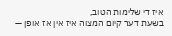איז די שלימות הטוב,
בשעת דער קיום המצוה איז אין אז אופן —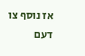אז נוסף צו דעם